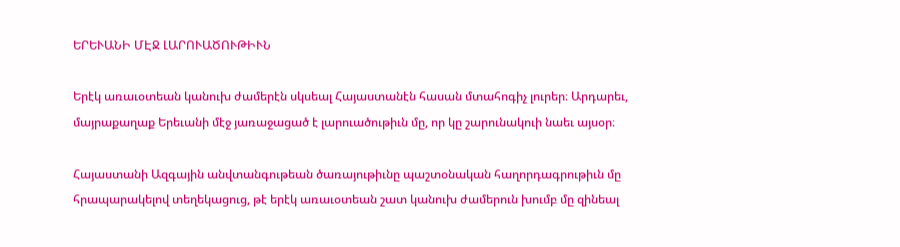ԵՐԵՒԱՆԻ ՄԷՋ ԼԱՐՈՒԱԾՈՒԹԻՒՆ

Երէկ առաւօտեան կանուխ ժամերէն սկսեալ Հայաստանէն հասան մտահոգիչ լուրեր։ Արդարեւ, մայրաքաղաք Երեւանի մէջ յառաջացած է լարուածութիւն մը, որ կը շարունակուի նաեւ այսօր։

Հայաստանի Ազգային անվտանգութեան ծառայութիւնը պաշտօնական հաղորդագրութիւն մը հրապարակելով տեղեկացուց, թէ երէկ առաւօտեան շատ կանուխ ժամերուն խումբ մը զինեալ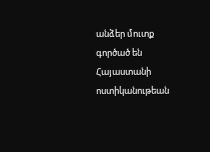անձեր մուտք գործած են Հայաստանի ոստիկանութեան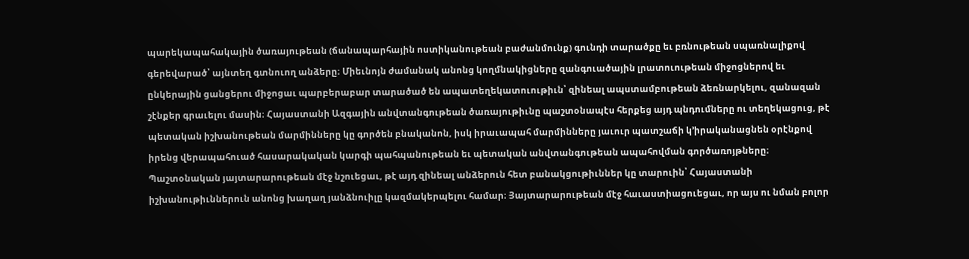պարեկապահակային ծառայութեան (ճանապարհային ոստիկանութեան բաժանմունք) գունդի տարածքը եւ բռնութեան սպառնալիքով գերեվարած՝ այնտեղ գտնուող անձերը։ Միեւնոյն ժամանակ անոնց կողմնակիցները զանգուածային լրատուութեան միջոցներով եւ ընկերային ցանցերու միջոցաւ պարբերաբար տարածած են ապատեղեկատուութիւն՝ զինեալ ապստամբութեան ձեռնարկելու, զանազան շէնքեր գրաւելու մասին։ Հայաստանի Ազգային անվտանգութեան ծառայութիւնը պաշտօնապէս հերքեց այդ պնդումները ու տեղեկացուց, թէ պետական իշխանութեան մարմինները կը գործեն բնականոն, իսկ իրաւապահ մարմինները յաւուր պատշաճի կ՚իրականացնեն օրէնքով իրենց վերապահուած հասարակական կարգի պահպանութեան եւ պետական անվտանգութեան ապահովման գործառոյթները։ Պաշտօնական յայտարարութեան մէջ նշուեցաւ, թէ այդ զինեալ անձերուն հետ բանակցութիւններ կը տարուին՝ Հայաստանի իշխանութիւններուն անոնց խաղաղ յանձնուիլը կազմակերպելու համար։ Յայտարարութեան մէջ հաւաստիացուեցաւ, որ այս ու նման բոլոր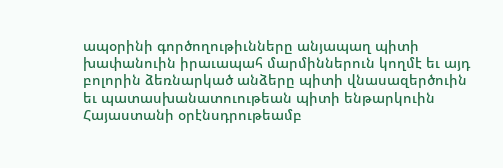ապօրինի գործողութիւնները անյապաղ պիտի խափանուին իրաւապահ մարմիններուն կողմէ եւ այդ բոլորին ձեռնարկած անձերը պիտի վնասազերծուին եւ պատասխանատուութեան պիտի ենթարկուին Հայաստանի օրէնսդրութեամբ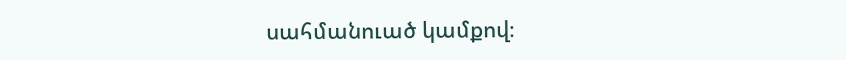սահմանուած կամքով։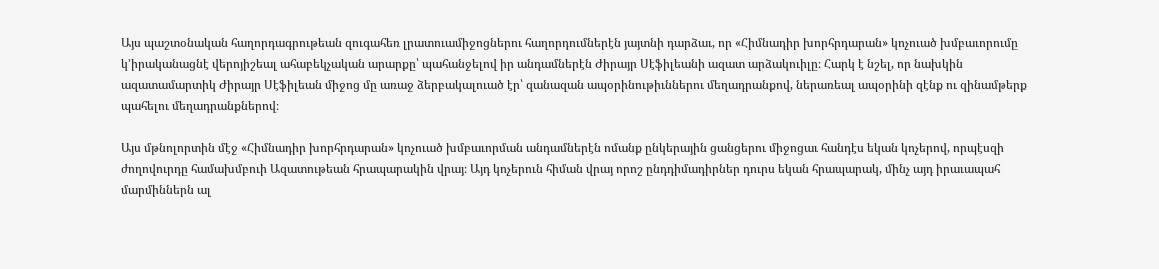Այս պաշտօնական հաղորդագրութեան զուգահեռ լրատուամիջոցներու հաղորդումներէն յայտնի դարձաւ, որ «Հիմնադիր խորհրդարան» կոչուած խմբաւորումը կ՚իրականացնէ վերոյիշեալ ահաբեկչական արարքը՝ պահանջելով իր անդամներէն Ժիրայր Սէֆիլեանի ազատ արձակուիլը։ Հարկ է նշել, որ նախկին ազատամարտիկ Ժիրայր Սէֆիլեան միջոց մը առաջ ձերբակալուած էր՝ զանազան ապօրինութիւններու մեղադրանքով, ներառեալ ապօրինի զէնք ու զինամթերք պահելու մեղադրանքներով։

Այս մթնոլորտին մէջ «Հիմնադիր խորհրդարան» կոչուած խմբաւորման անդամներէն ոմանք ընկերային ցանցերու միջոցաւ հանդէս եկան կոչերով, որպէսզի ժողովուրդը համախմբուի Ազատութեան հրապարակին վրայ։ Այդ կոչերուն հիման վրայ որոշ ընդդիմադիրներ դուրս եկան հրապարակ, մինչ այդ իրաւապահ մարմիններն ալ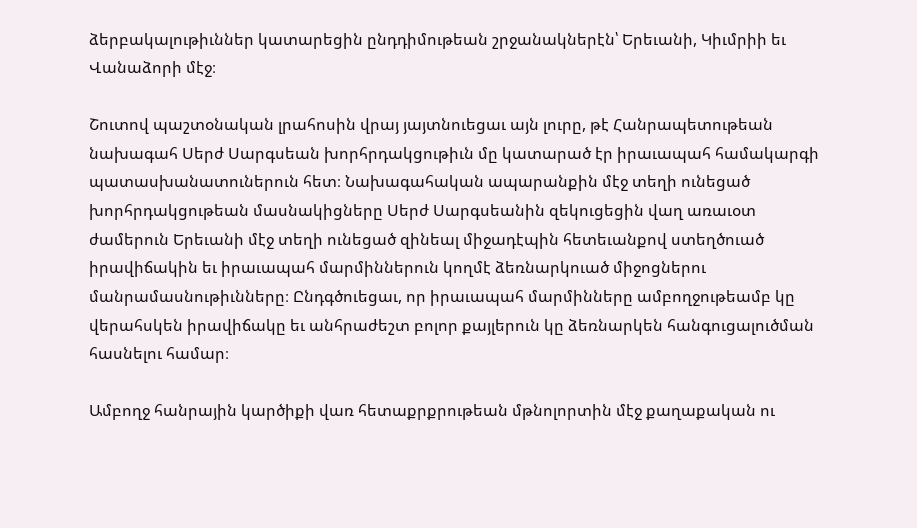ձերբակալութիւններ կատարեցին ընդդիմութեան շրջանակներէն՝ Երեւանի, Կիւմրիի եւ Վանաձորի մէջ։

Շուտով պաշտօնական լրահոսին վրայ յայտնուեցաւ այն լուրը, թէ Հանրապետութեան նախագահ Սերժ Սարգսեան խորհրդակցութիւն մը կատարած էր իրաւապահ համակարգի պատասխանատուներուն հետ։ Նախագահական ապարանքին մէջ տեղի ունեցած խորհրդակցութեան մասնակիցները Սերժ Սարգսեանին զեկուցեցին վաղ առաւօտ ժամերուն Երեւանի մէջ տեղի ունեցած զինեալ միջադէպին հետեւանքով ստեղծուած իրավիճակին եւ իրաւապահ մարմիններուն կողմէ ձեռնարկուած միջոցներու մանրամասնութիւնները։ Ընդգծուեցաւ, որ իրաւապահ մարմինները ամբողջութեամբ կը վերահսկեն իրավիճակը եւ անհրաժեշտ բոլոր քայլերուն կը ձեռնարկեն հանգուցալուծման հասնելու համար։

Ամբողջ հանրային կարծիքի վառ հետաքրքրութեան մթնոլորտին մէջ քաղաքական ու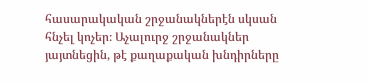հասարակական շրջանակներէն սկսան հնչել կոչեր։ Աչալուրջ շրջանակներ յայտնեցին, թէ քաղաքական խնդիրները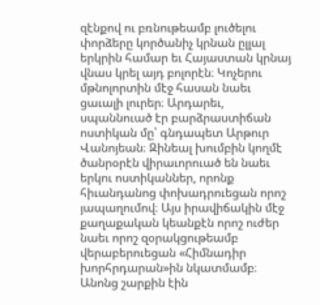զէնքով ու բռնութեամբ լուծելու փորձերը կործանիչ կրնան ըլլալ երկրին համար եւ Հայաստան կրնայ վնաս կրել այդ բոլորէն։ Կոչերու մթնոլորտին մէջ հասան նաեւ ցաւալի լուրեր։ Արդարեւ, սպաննուած էր բարձրաստիճան ոստիկան մը՝ գնդապետ Արթուր Վանոյեան։ Զինեալ խումբին կողմէ ծանրօրէն վիրաւորուած են նաեւ երկու ոստիկաններ, որոնք հիւանդանոց փոխադրուեցան որոշ յապաղումով։ Այս իրավիճակին մէջ քաղաքական կեանքէն որոշ ուժեր նաեւ որոշ զօրակցութեամբ վերաբերուեցան «Հիմնադիր խորհրդարան»ին նկատմամբ։ Անոնց շարքին էին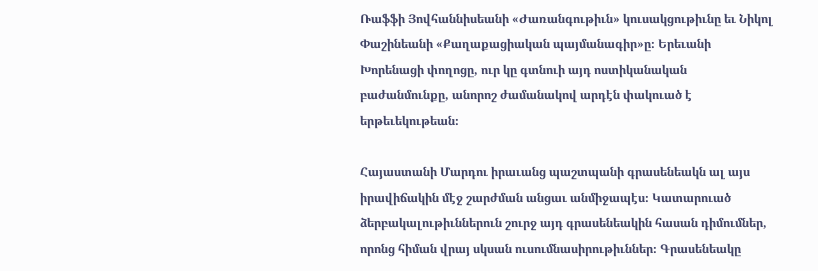Ռաֆֆի Յովհաննիսեանի «Ժառանգութիւն» կուսակցութիւնը եւ Նիկոլ Փաշինեանի «Քաղաքացիական պայմանագիր»ը։ Երեւանի Խորենացի փողոցը, ուր կը գտնուի այդ ոստիկանական բաժանմունքը, անորոշ ժամանակով արդէն փակուած է երթեւեկութեան։

Հայաստանի Մարդու իրաւանց պաշտպանի գրասենեակն ալ այս իրավիճակին մէջ շարժման անցաւ անմիջապէս։ Կատարուած ձերբակալութիւններուն շուրջ այդ գրասենեակին հասան դիմումներ, որոնց հիման վրայ սկսան ուսումնասիրութիւններ։ Գրասենեակը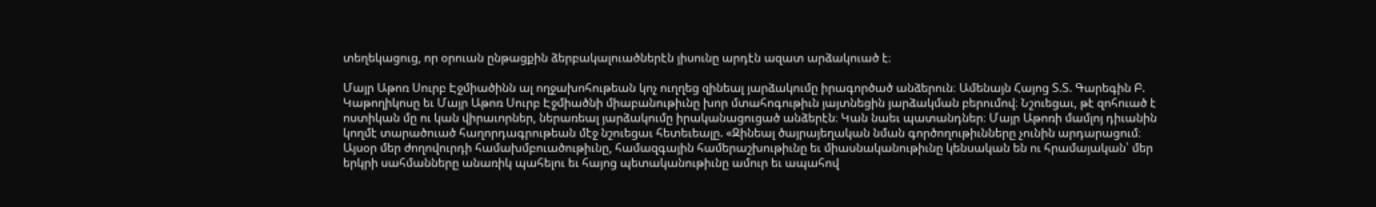տեղեկացուց, որ օրուան ընթացքին ձերբակալուածներէն յիսունը արդէն ազատ արձակուած է։

Մայր Աթոռ Սուրբ Էջմիածինն ալ ողջախոհութեան կոչ ուղղեց զինեալ յարձակումը իրագործած անձերուն։ Ամենայն Հայոց Տ.Տ. Գարեգին Բ. Կաթողիկոսը եւ Մայր Աթոռ Սուրբ Էջմիածնի միաբանութիւնը խոր մտահոգութիւն յայտնեցին յարձակման բերումով։ Նշուեցաւ, թէ զոհուած է ոստիկան մը ու կան վիրաւորներ, ներառեալ յարձակումը իրականացուցած անձերէն։ Կան նաեւ պատանդներ։ Մայր Աթոռի մամլոյ դիւանին կողմէ տարածուած հաղորդագրութեան մէջ նշուեցաւ հետեւեալը. «Զինեալ ծայրայեղական նման գործողութիւնները չունին արդարացում։ Այսօր մեր ժողովուրդի համախմբուածութիւնը, համազգային համերաշխութիւնը եւ միասնականութիւնը կենսական են ու հրամայական՝ մեր երկրի սահմանները անառիկ պահելու եւ հայոց պետականութիւնը ամուր եւ ապահով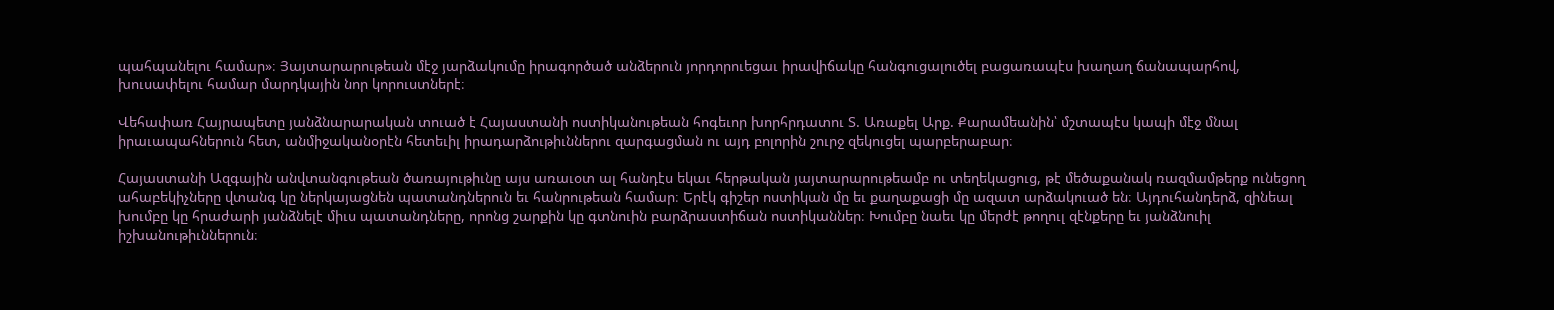պահպանելու համար»։ Յայտարարութեան մէջ յարձակումը իրագործած անձերուն յորդորուեցաւ իրավիճակը հանգուցալուծել բացառապէս խաղաղ ճանապարհով, խուսափելու համար մարդկային նոր կորուստներէ։

Վեհափառ Հայրապետը յանձնարարական տուած է Հայաստանի ոստիկանութեան հոգեւոր խորհրդատու Տ. Առաքել Արք. Քարամեանին՝ մշտապէս կապի մէջ մնալ իրաւապահներուն հետ, անմիջականօրէն հետեւիլ իրադարձութիւններու զարգացման ու այդ բոլորին շուրջ զեկուցել պարբերաբար։

Հայաստանի Ազգային անվտանգութեան ծառայութիւնը այս առաւօտ ալ հանդէս եկաւ հերթական յայտարարութեամբ ու տեղեկացուց, թէ մեծաքանակ ռազմամթերք ունեցող ահաբեկիչները վտանգ կը ներկայացնեն պատանդներուն եւ հանրութեան համար։ Երէկ գիշեր ոստիկան մը եւ քաղաքացի մը ազատ արձակուած են։ Այդուհանդերձ, զինեալ խումբը կը հրաժարի յանձնելէ միւս պատանդները, որոնց շարքին կը գտնուին բարձրաստիճան ոստիկաններ։ Խումբը նաեւ կը մերժէ թողուլ զէնքերը եւ յանձնուիլ իշխանութիւններուն։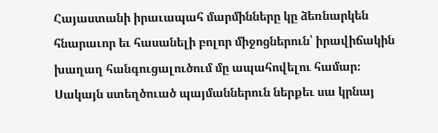Հայաստանի իրաւապահ մարմինները կը ձեռնարկեն հնարաւոր եւ հասանելի բոլոր միջոցներուն՝ իրավիճակին խաղաղ հանգուցալուծում մը ապահովելու համար։ Սակայն ստեղծուած պայմաններուն ներքեւ սա կրնայ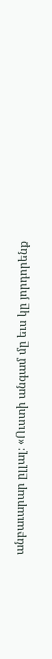անբաւարար ըլլալ։ «Ուստի անգամ մը եւս կը յորդորենք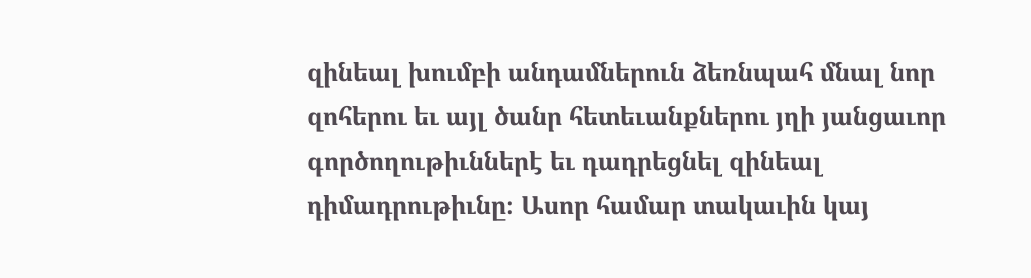զինեալ խումբի անդամներուն ձեռնպահ մնալ նոր զոհերու եւ այլ ծանր հետեւանքներու յղի յանցաւոր գործողութիւններէ եւ դադրեցնել զինեալ դիմադրութիւնը։ Ասոր համար տակաւին կայ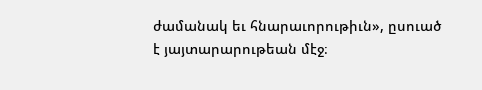ժամանակ եւ հնարաւորութիւն», ըսուած է յայտարարութեան մէջ։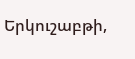Երկուշաբթի,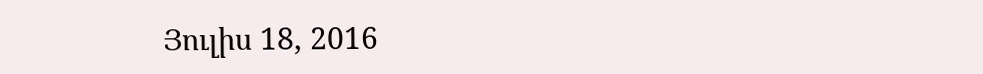Յուլիս 18, 2016